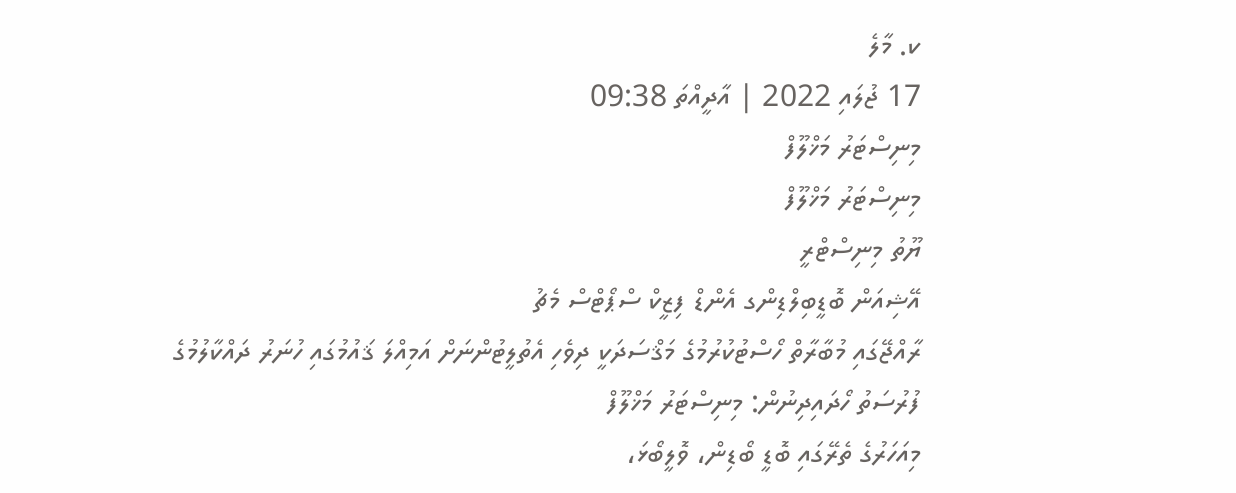ކ. މާލެ
17 ޖުލައި 2022 | އާދީއްތަ 09:38
މިނިސްޓަރު މަޚްލޫފް
މިނިސްޓަރު މަޚްލޫފް
ޔޫތު މިނިސްޓްރީ
އޭޝިއަން ބޮޑީބިލްޑިންގ އެންޑް ފިޒީކް ސްޕޯޓްސް މެޗު
ރާއްޖޭގައި މުބާރާތް ހޯސްޓުކުރުމުގެ މަޤްސަދަކީ ދިވެހި އެތުލީޓުންނަށް އަމިއްލަ ޤައުމުގައި ހުނަރު ދައްކާލުމުގެ ފުރުސަތު ހޯދައިދިނުން: މިނިސްޓަރު މަޚްލޫފް
މިއަހަރުގެ ތެރޭގައި ބޮޑީ ބޯޑިން، ވޮލީބޯޅަ،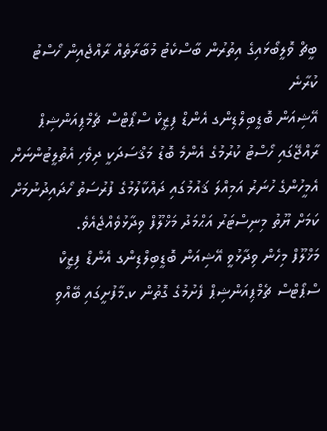ބީޗް ވޮލީބޯޅައިގެ އިތުރުން ބާސްކެޓު މުބާރާތެއް ރާއްޖެއިން ހޯސްޓު ކުރާނެ
އޭޝިއަން ބޮޑީބިލްޑިންގ އެންޑް ފިޒީކް ސްޕޯޓްސް ޗެމްޕިއަންޝިޕް ރާއްޖޭގައި ހޯސްޓު ކުރުމުގެ އެންމެ ބޮޑު މަޤްސަދަކީ ދިވެހި އެތުލީޓުންނަށް އެމީހުންގެ ހުނަރު އަމިއްލަ ޤައުމުގައި ދައްކާލުމުގެ ފުރުސަތު ހޯދައިދުނުމަށް ކަމަށް ޔޫތު މިނިސްޓަރު އަޙްމަދު މަޚްލޫފް ވިދާޅުވެއްޖެއެވެ.
މަޚްލޫފް މިހެން ވިދާޅުވީ އޭޝިއަން ބޮޑީބިލްޑިންގ އެންޑް ފިޒީކް ސްޕޯޓްސް ޗެމްޕިއަންޝިޕް ފެށުމުގެ ގޮތުން ކ.މާފުށީގައި ބޭއްވި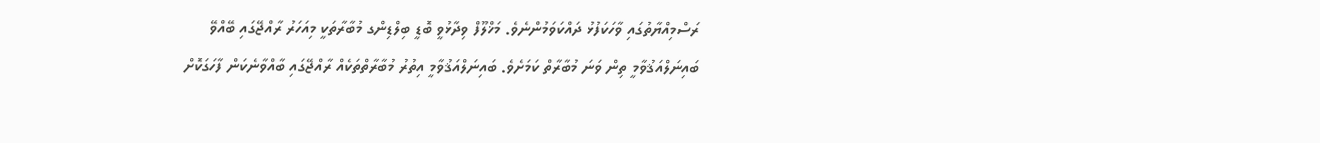ރަސްމިއްޔާތުގައި ވާހަކަފުޅު ދައްކަވަމުންނެވެ. މަޚްލޫފް ވިދާޅުވީ ބޮޑީ ބިލްޑިންގ މުބާރާތަކީ މިއަހަރު ރާއްޖޭގައި ބޭއްވޭ ބައިނަލްއަޤުވާމީ ތިން ވަނަ މުބާރާތް ކަމަށެވެ. ބައިނަލްއަޤުވާމީ އިތުރު މުބާރާތްތަކެއް ރާއްޖޭގައި ބާއްވާނެކަން ފާހަގަކޮށް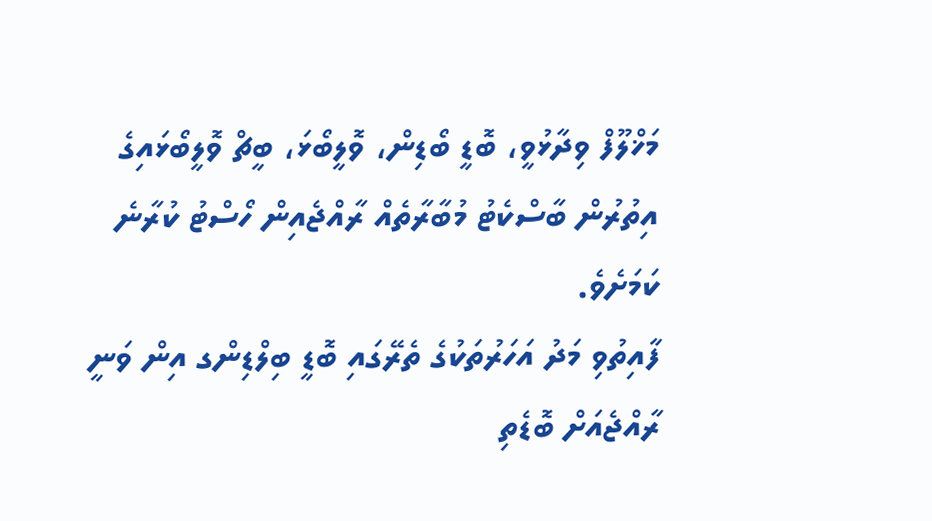މަޚްލޫފް ވިދާޅުވީ، ބޮޑީ ބޯޑިން، ވޮލީބޯޅަ، ބީޗް ވޮލީބޯޅައިގެ އިތުރުން ބާސްކެޓު މުބާރާތެއް ރާއްޖެއިން ހޯސްޓު ކުރާނެ ކަމަށެވެ.
ފާއިތުވި މަދު އަހަރުތަކުގެ ތެރޭގައި ބޮޑީ ބިލްޑިންގ އިން ވަނީ ރާއްޖެއަށް ބޮޑެތި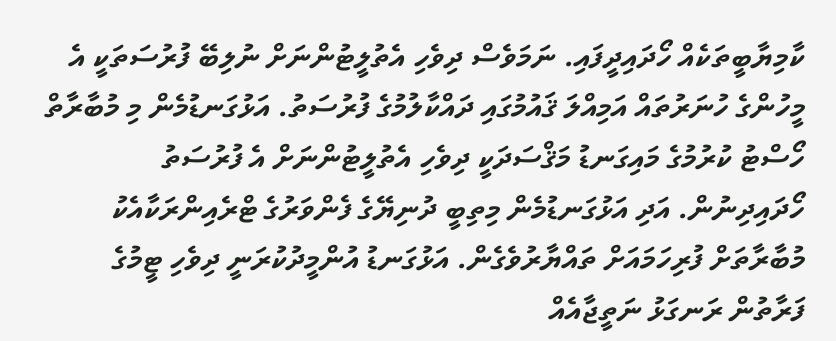ކާމިޔާބީތަކެއް ހޯދައިދީފައި. ނަމަވެސް ދިވެހި އެތުލީޓުންނަށް ނުލިބޭ ފުރުސަތަކީ އެ މީހުންގެ ހުނަރުތައް އަމިއްލަ ޤައުމުގައި ދައްކާލުމުގެ ފުރުސަތު. އަޅުގަނޑުމެން މި މުބާރާތް ހޯސްޓު ކުރުމުގެ މައިގަނޑު މަޤްސަދަކީ ދިވެހި އެތުލީޓުންނަށް އެ ފުރުސަތު ހޯދައިދިނުން. އަދި އަޅުގަނޑުމެން މިތިބީ ދުނިޔޭގެ ފެންވަރުގެ ޓްރެއިންރަކާއެކު މުބާރާތަށް ފުރިހަމައަށް ތައްޔާރުވެގެން. އަޅުގަނޑު އުންމީދުކުރަނީ ދިވެހި ޓީމުގެ ފަރާތުން ރަނގަޅު ނަތީޖާއެއް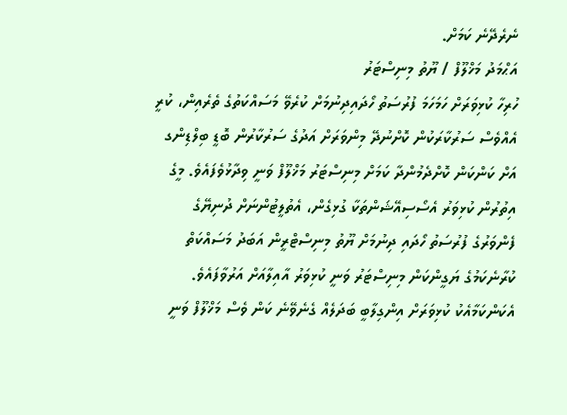ނެރެދޭނެ ކަމަށް.
އަޙްމަދު މަޚްލޫފް / ޔޫތު މިނިސްޓަރު
ހުރިހާ ކުޅިވަރަށް ހަމަހަމަ ފުރުސަތު ހޯދައިދިނުމަށް ކުރެވޭ މަސައްކަތުގެ ތެރެއިން، ކުރީ އެއްވެސް ސަރުކާރަކުން ކޮށްނުދޭ މިންވަރަށް އަދުގެ ސަރުކާރުން ބޮޑީ ބިލްޑިންގ އަށް ކަންކަން ކޮށްދެމުންދާ ކަމަށް މިނިސްޓަރު މަޚްލޫފް ވަނީ ވިދާޅުވެފައެވެ. މީގެ އިތުރުން ކުޅިވަރު އެސޯސިއޭޝަންތަކާ ގުޅިގެން، އެތުލީޓުންނަށް ދުނިޔޭގެ ފެންވަރުގެ ފުރުސަތު ހޯދައި ދިނުމަށް ޔޫތު މިނިސްޓްރީން އަބަދު މަސައްކަތް ކުރާނެކަމުގެ ޔަގީންކަން މިނިސްޓަރު ވަނީ ކުޅިވަރު އާއިލާއަށް އަރުވާފައެވެ. އެކަންކަމާއެކު ކުޅިވަރަށް އިންގިލާބީ ބަދަލެއް ގެނެވޭނެ ކަން ވެސް މަޚްލޫފް ވަނީ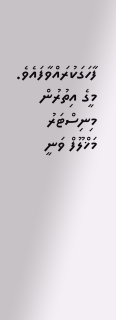ފާހަގަކުރައްވާފައެވެ.
މީގެ އިތުރުން މިނިސްޓަރު މަޚްލޫފް ވަނީ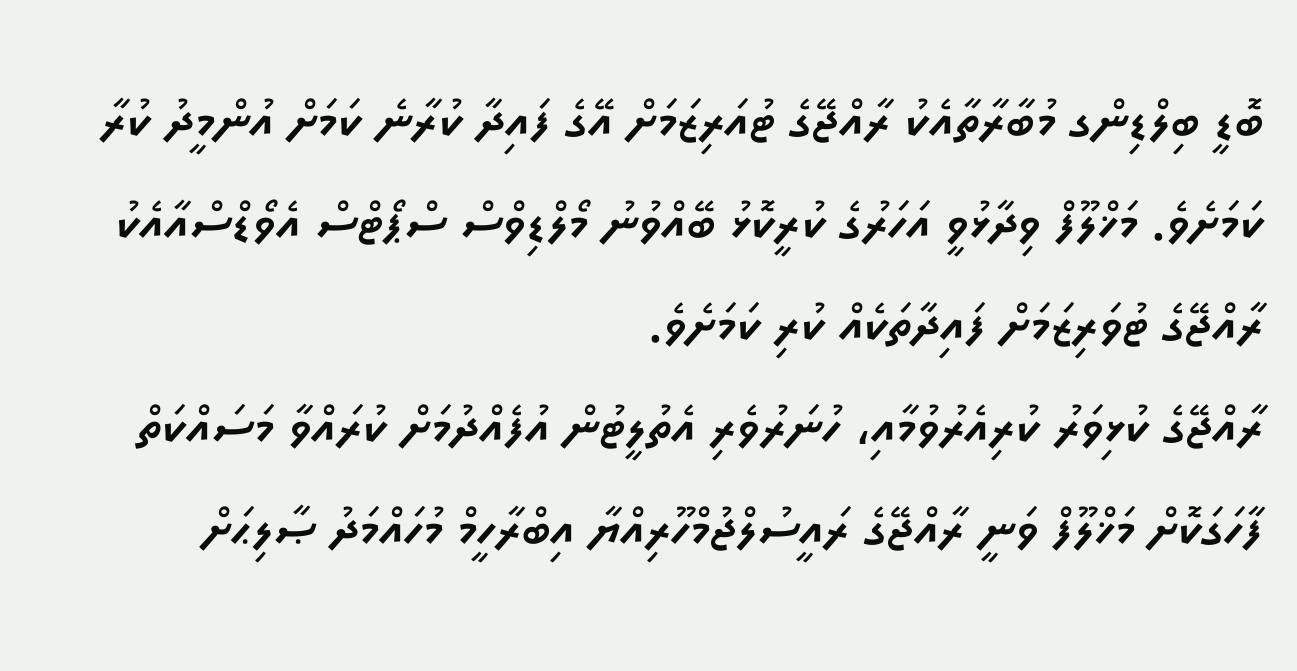ބޮޑީ ބިލްޑިންގ މުބާރާތާއެކު ރާއްޖޭގެ ޓުއަރިޒަމަށް އޭގެ ފައިދާ ކުރާނެ ކަމަށް އުންމީދު ކުރާ ކަމަށެވެ. މަޚްލޫފް ވިދާޅުވީ އަހަރުގެ ކުރީކޮޅު ބޭއްވުނު މޯލްޑިވްސް ސްޕޯޓްސް އެވޯޑްސްއާއެކު ރާއްޖޭގެ ޓުވަރިޒަމަށް ފައިދާތަކެއް ކުރި ކަމަށެވެ.
ރާއްޖޭގެ ކުޅިވަރު ކުރިއެރުވުމާއި، ހުނަރުވެރި އެތުލީޓުން އުފެއްދުމަށް ކުރައްވާ މަސައްކަތް ފާހަގަކޮށް މަޚްލޫފް ވަނީ ރާއްޖޭގެ ރައީސުލްޖުމްހޫރިއްޔާ އިބްރާހީމް މުހައްމަދު ޞާލިޙަށް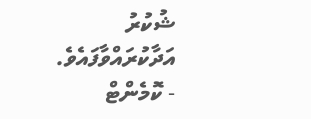ޝުކުރު އަދާކުރައްވާފައެވެ.
- ކޮމެންޓް